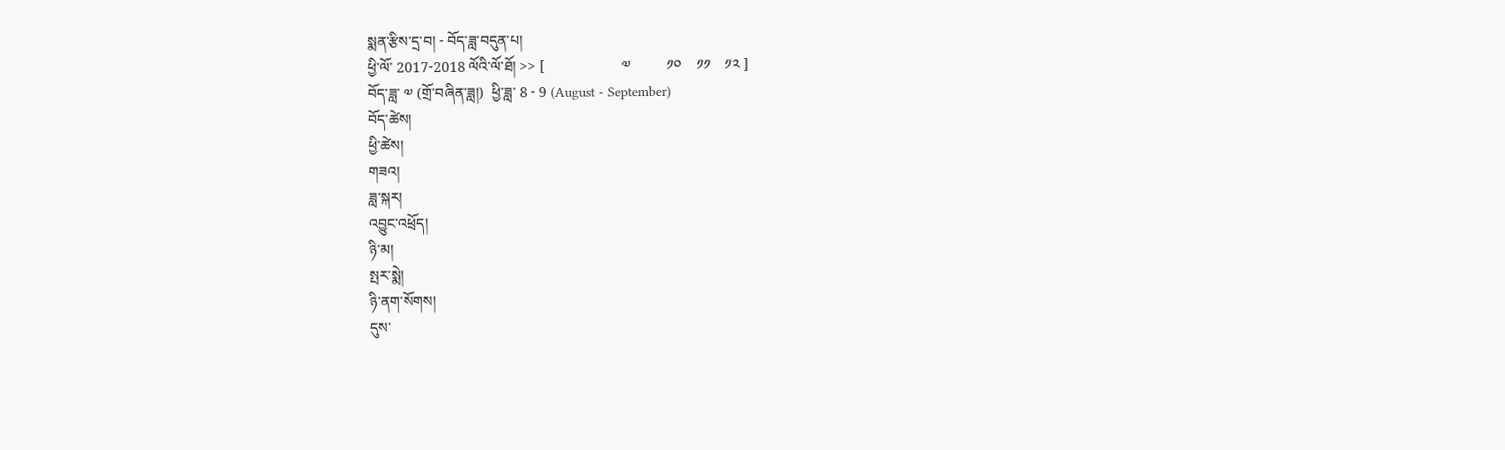སྨན་རྩིས་དྲ་བ། - བོད་ཟླ་བདུན་པ།
ཕྱི་ལོ་ 2017-2018 ལོའི་ལོ་ཐོ། >> [                     ༧          ༡༠    ༡༡    ༡༢ ]
བོད་ཟླ་ ༧ (གྲོ་བཞིན་ཟླ།)  ཕྱི་ཟླ་ 8 - 9 (August - September)
བོད་ཚེས།
ཕྱི་ཚེས།
གཟའ།
ཟླ་སྐར།
འབྱུང་འཕྲོད།
ཉི་མ།
སྤར་སྨེ།
ཉི་ནག་སོགས།
དུས་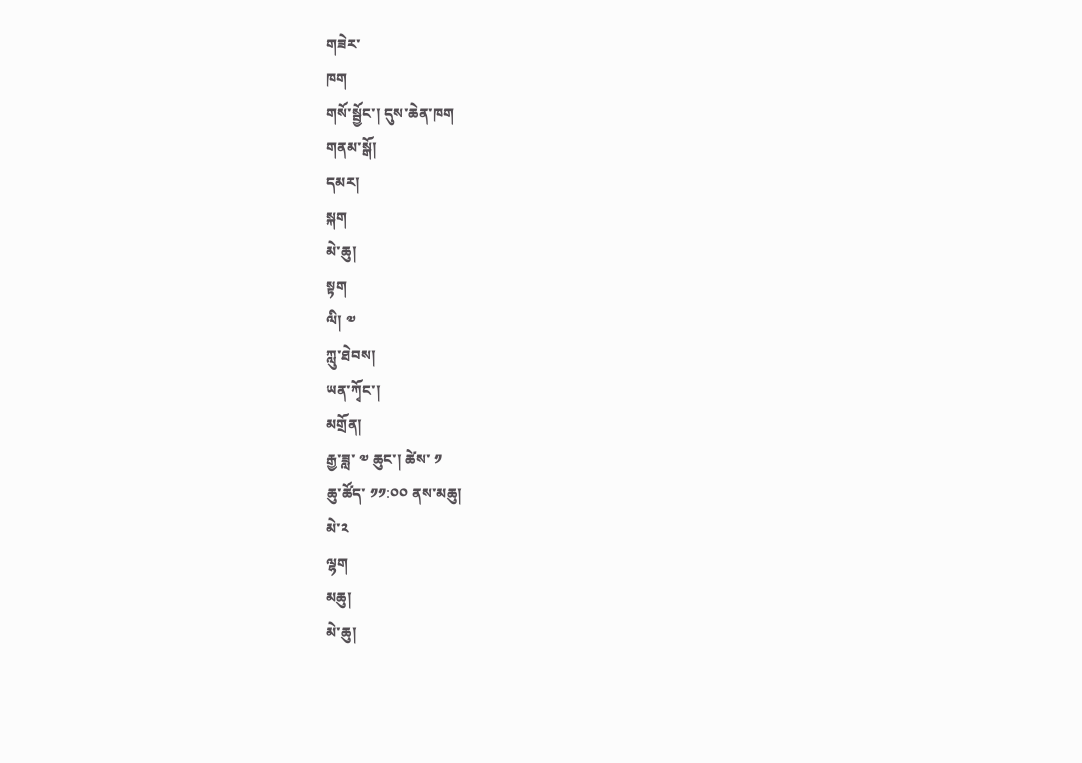གཟེར་
ཁག
གསོ་སྦྱོང་། དུས་ཆེན་ཁག
གནམ་སྒོ།
དམར།
སྐག
མེ་ཆུ།
སྟག
ལི། ༧
ཀླུ་ཐེབས།
ཡན་ཀྭོང་།
མགྲོན།
རྒྱ་ཟླ་ ༧ ཆུང་། ཚེས་ ༡
ཆུ་ཚོད་ ༡༡:༠༠ ནས་མཆུ།
མེ་༢
ལྷག
མཆུ།
མེ་ཆུ།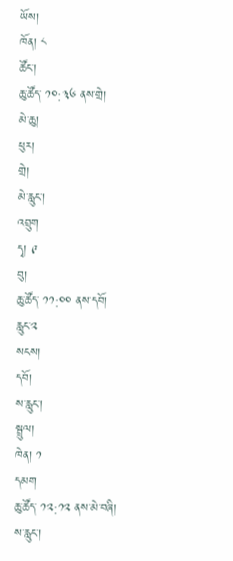ཡོས།
ཁོན། ༨
ཚོང་།
ཆུ་ཚོད་ ༡༠:༣༦ ནས་གྲེ།
མེ་ཆུ།
ཕུར།
གྲེ།
མེ་རླུང་།
འབྲུག
དྭ། ༩
བུ།
ཆུ་ཚོད་ ༡༡:༠༠ ནས་དབོ།
རླུང་༢
སངས།
དབོ།
ས་རླུང་།
སྦྲུལ།
ཁེན། ༡
དམག
ཆུ་ཚོད་ ༡༢:༡༢ ནས་མེ་བཞི།
ས་རླུང་།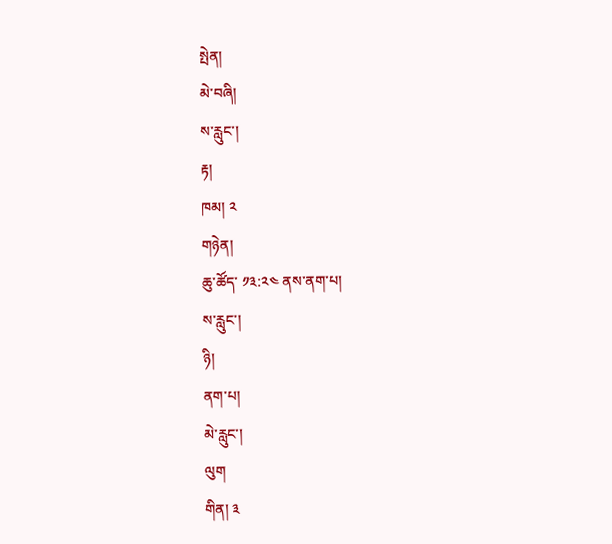སྤེན།
མེ་བཞི།
ས་རླུང་།
རྟ།
ཁམ། ༢
གཉེན།
ཆུ་ཚོད་ ༡༣:༢༤ ནས་ནག་པ།
ས་རླུང་།
ཉི།
ནག་པ།
མེ་རླུང་།
ལུག
གིན། ༣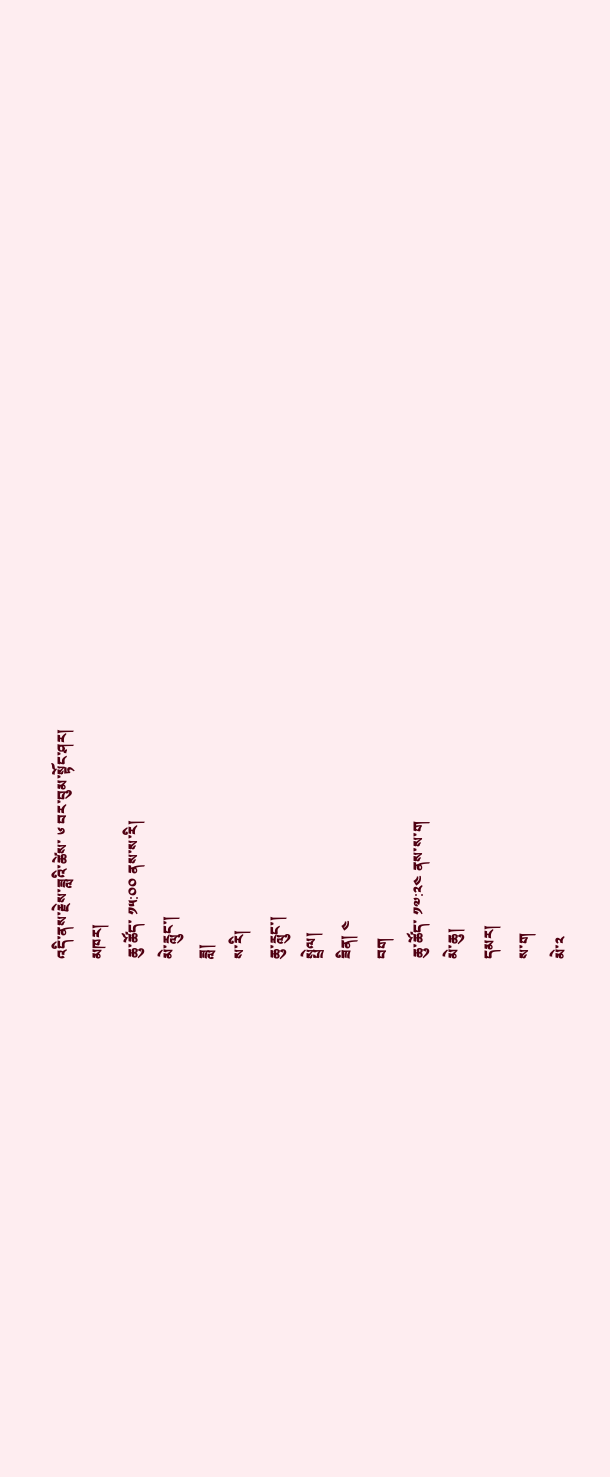འདི་ནས་རྗེས་ཟླའི་ཚེས་ ༦ བར་བུམ་སྟོང་ཤར།
མཁར།
ཆུ་ཚོད་ ༡༥:༠༠ ནས་ས་རི།
མེ་རླུང་།
ཟླ།
ས་རི།
ཆུ་རླུང་།
སྤྲེལ།
ཟིན། ༤
བག
ཆུ་ཚོད་ ༡༧:༢༤ ནས་ས་ག
མེ་ཆུ།
དམར།
ས་ག
མེ་༢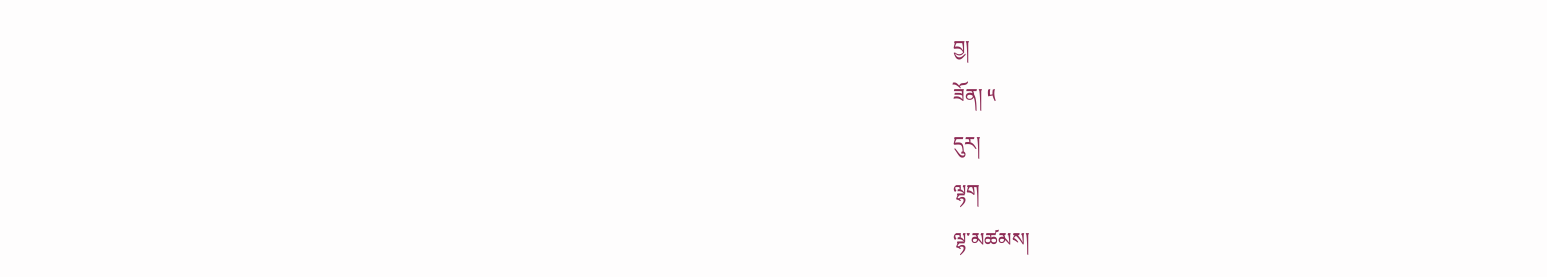བྱ།
ཟོན། ༥
དུར།
ལྷག
ལྷ་མཚམས།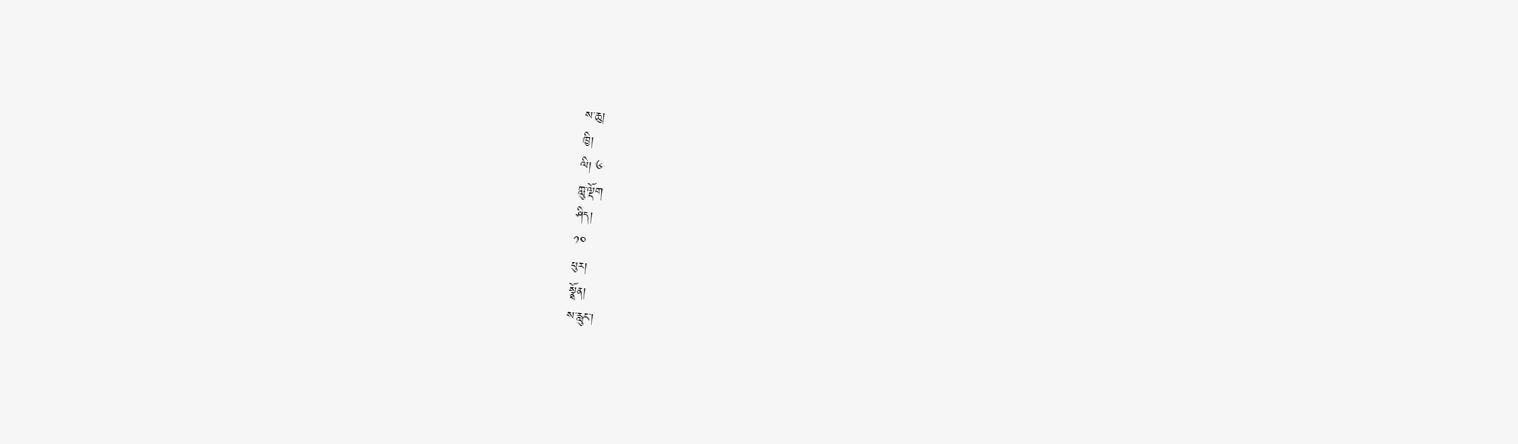ས་ཆུ།
ཁྱི།
ལི། ༦
ཀླུ་ལྡོག
ཤིད།
༡༠
ཕུར།
སྣྲོན།
ས་རླུང་།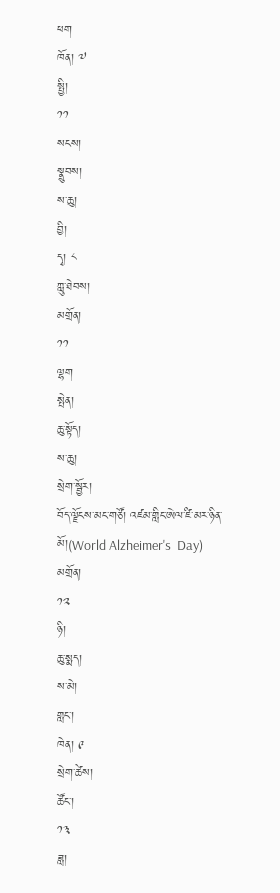ཕག
ཁོན། ༧
སྤྱི།
༡༡
སངས།
སྣྲུབས།
ས་ཆུ།
བྱི།
དྭ། ༨
ཀླུ་ཐེབས།
མགྲོན།
༡༡
ལྷག
སྤེན།
ཆུ་སྟོད།
ས་ཆུ།
སྲེག་སྦྱོར།
བོད་ལྗོངས་མང་གཙོ། འཛམ་གླིང་ཨེལ་ཛི་མར་ཉིན་མོ།(World Alzheimer's  Day)
མགྲོན།
༡༢
ཉི།
ཆུ་སྨད།
ས་མེ།
གླང་།
ཁེན། ༩
སྲེག་ཚེས།
ཚོང་།
༡༣
ཟླ།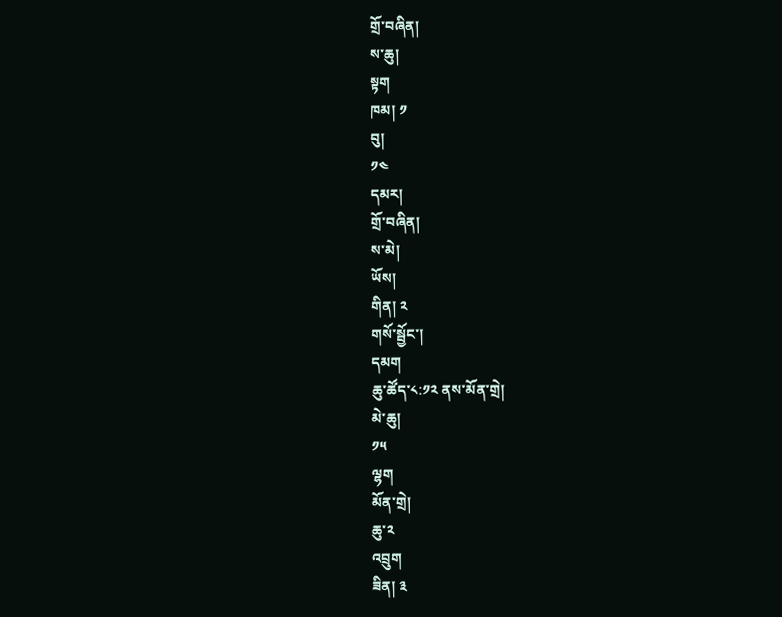གྲོ་བཞིན།
ས་ཆུ།
སྟག
ཁམ། ༡
བུ།
༡༤
དམར།
གྲོ་བཞིན།
ས་མེ།
ཡོས།
གིན། ༢
གསོ་སྦྱོང་།
དམག
ཆུ་ཚོད་༨:༡༢ ནས་མོན་གྲེ།
མེ་ཆུ།
༡༥
ལྷག
མོན་གྲེ།
ཆུ་༢
འབྲུག
ཟིན། ༣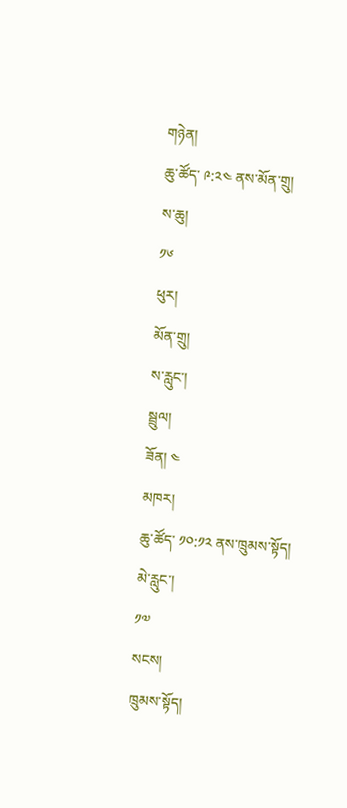གཉེན།
ཆུ་ཚོད་ ༩:༢༤ ནས་མོན་གྲུ།
ས་ཆུ།
༡༦
ཕུར།
མོན་གྲུ།
ས་རླུང་།
སྦྲུལ།
ཟོན། ༤
མཁར།
ཆུ་ཚོད་ ༡༠:༡༢ ནས་ཁྲུམས་སྟོད།
མེ་རླུང་།
༡༧
སངས།
ཁྲུམས་སྟོད།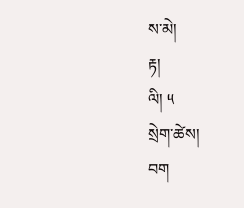ས་མེ།
རྟ།
ལི། ༥
སྲེག་ཚེས།
བག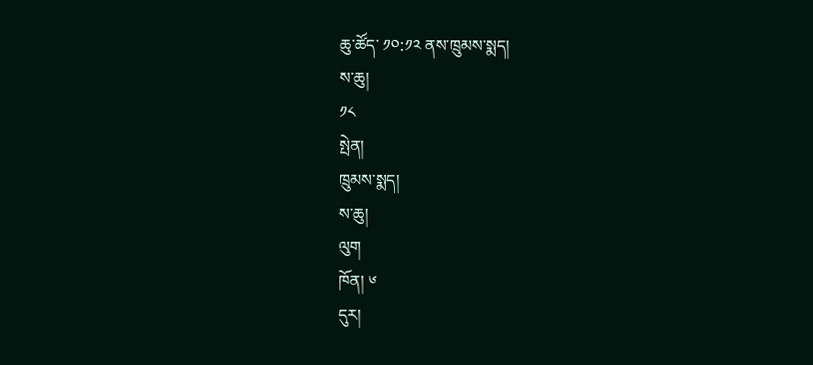ཆུ་ཚོད་ ༡༠:༡༢ ནས་ཁྲུམས་སྨད།
ས་ཆུ།
༡༨
སྤེན།
ཁྲུམས་སྨད།
ས་ཆུ།
ལུག
ཁོན། ༦
དུར།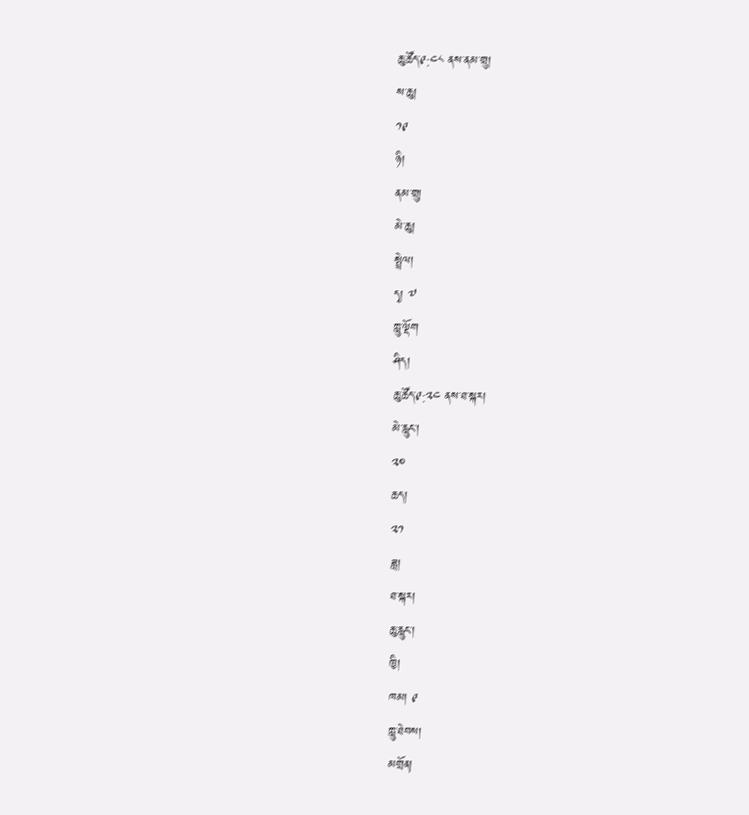ཆུ་ཚོད་༩:༤༨ ནས་ནམ་གྲུ།
ས་ཆུ།
༡༩
ཉི།
ནམ་གྲུ།
མེ་ཆུ།
སྤྲེལ།
དྭ། ༧
ཀླུ་ལྡོག
ཤིད།
ཆུ་ཚོད་༩:༢༤ ནས་ཐ་སྐར།
མེ་རླུང་།
༢༠
ཆད།
༢༡
ཟླ།
ཐ་སྐར།
ཆུ་རླུང་།
ཁྱི།
ཁམ། ༩
ཀླུ་ཐེབས།
མགྲོན།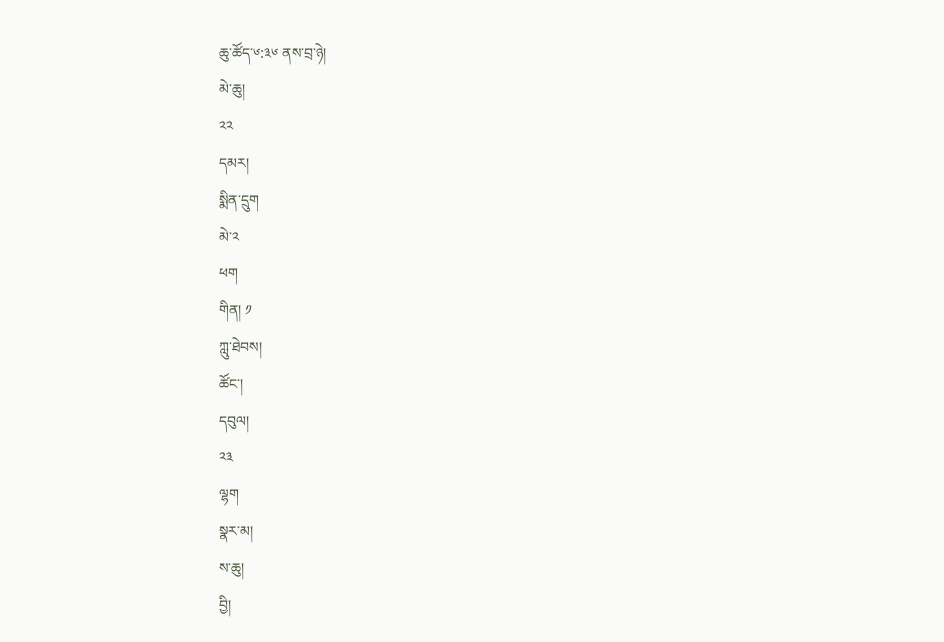ཆུ་ཚོད་༦:༣༦ ནས་བྲ་ཉེ།
མེ་ཆུ།
༢༢
དམར།
སྨིན་དྲུག
མེ་༢
ཕག
གིན། ༡
ཀླུ་ཐེབས།
ཚོང་།
དབུལ།
༢༣
ལྷག
སྣར་མ།
ས་ཆུ།
བྱི།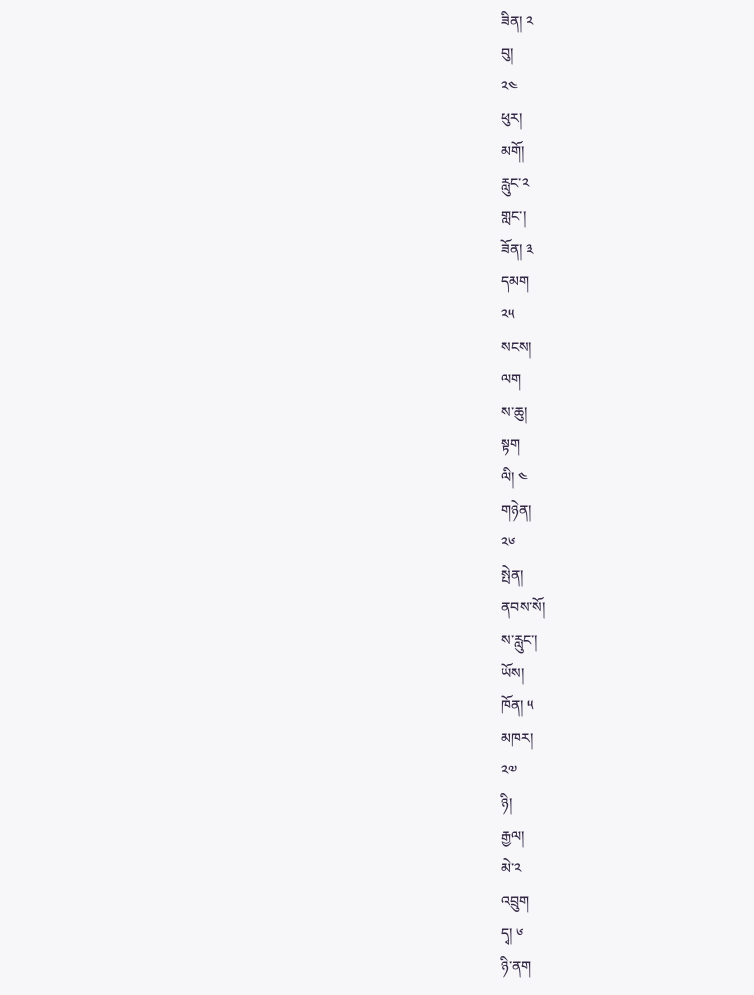ཟིན། ༢
བུ།
༢༤
ཕུར།
མགོ།
རླུང་༢
གླང་།
ཟོན། ༣
དམག
༢༥
སངས།
ལག
ས་ཆུ།
སྟག
ལི། ༤
གཉེན།
༢༦
སྤེན།
ནབས་སོ།
ས་རླུང་།
ཡོས།
ཁོན། ༥
མཁར།
༢༧
ཉི།
རྒྱལ།
མེ་༢
འབྲུག
དྭ། ༦
ཉི་ནག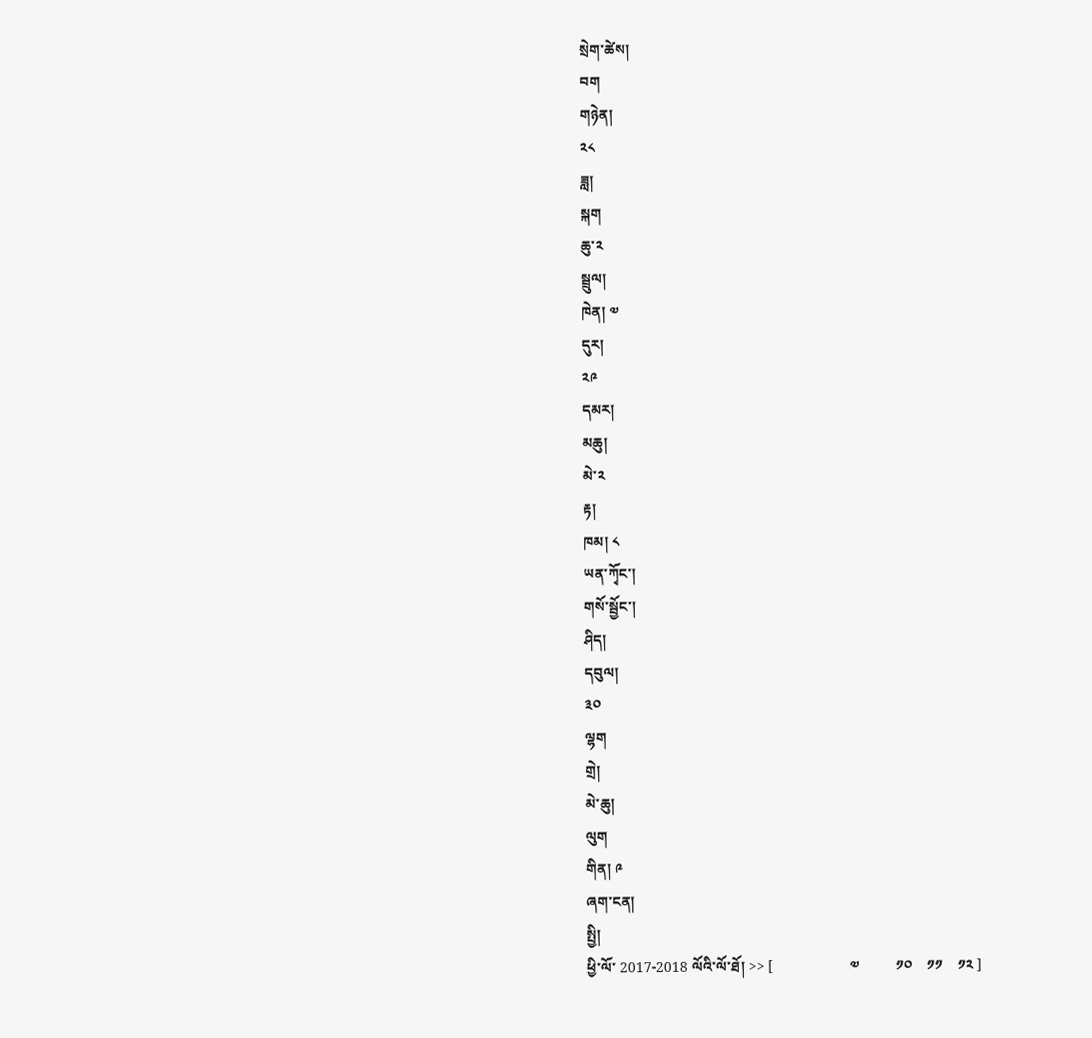སྲེག་ཚེས།
བག
གཉེན།
༢༨
ཟླ།
སྐག
ཆུ་༢
སྦྲུལ།
ཁེན། ༧
དུར།
༢༩
དམར།
མཆུ།
མེ་༢
རྟ།
ཁམ། ༨
ཡན་ཀྭོང་།
གསོ་སྦྱོང་།
ཤིད།
དབུལ།
༣༠
ལྷག
གྲེ།
མེ་ཆུ།
ལུག
གིན། ༩
ཞག་ངན།
སྤྱི།
ཕྱི་ལོ་ 2017-2018 ལོའི་ལོ་ཐོ། >> [                     ༧          ༡༠    ༡༡    ༡༢ ]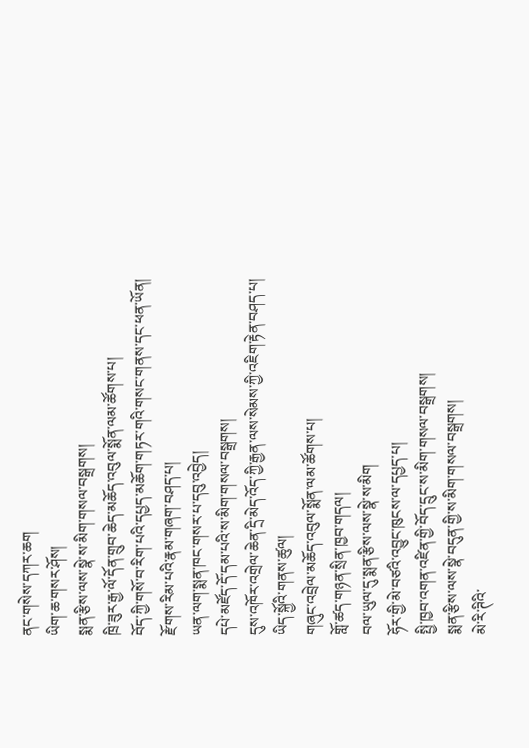ནང་གསེས་དཀར་ཆག
ཡིག་ཆ་གསར་ཤོས།
སྨན་རྩིས་ལས་སྣེ་ས་མིག་གསལ་བསྒྲགས།
ཁྲི་ཟུར་རྒྱ་ལོ་དོན་གྲུབ་ཆེད་མཆོད་འབུལ་སྨོན་ལམ་ཚོགས་པ།
བོད་ཀྱི་གསོ་བ་རིག་པའི་དཔྱད་མཆོག་གཏར་གའི་གསང་གནས་དང་ཕན་ཡོན།
རྫོགས་རིམ་པའི་རྣམ་གཞག་བཤད་པ།
ཡན་ལག་སྨན་ཁང་གསར་པ་དབུ་འབྱེད།
དཔེ་མཛོད་དོ་དམ་པའི་ས་མིག་གསལ་བསྒྲགས།
དུས་འཁོར་འགྲེལ་ཆེན་དྲི་མེད་འོད་ཀྱི་རྒྱན་ལས་སེམས་ཀྱི་འཇིག་རྟེན་བཤད་པ།
ཡིད་སྐྱོའི་གནས་ཚུལ།
གཞུང་འབྲེལ་མཆོད་འབུལ་སྨོན་ལམ་ཚོགས་པ།
གློ་ཚད་གཉན་སྲིན་ཁྱབ་གདལ།
བལ་ཡུལ་དུ་སྨན་རྩིས་ལས་སྣེ་ས་མིག
ཧོར་གྱི་མེ་བཙའི་འབྱུང་ཁུངས་ལ་དཔྱད་པ།
སྤྱི་ཁྱབ་འགན་འཛིན་གྱི་བོད་དྲུང་ས་མིག་གསལ་བསྒྲགས།
སྨན་རྩིས་ལས་སྣེ་བདུན་གྱི་ས་མིག་གསལ་བསྒྲགས།
མེ་རི་ཊིའི་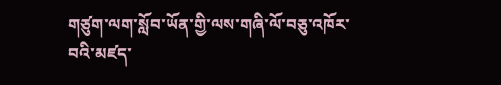གཙུག་ལག་སློབ་ཡོན་གྱི་ལས་གཞི་ལོ་བཅུ་འཁོར་བའི་མཛད་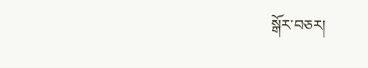སྒོར་བཅར།